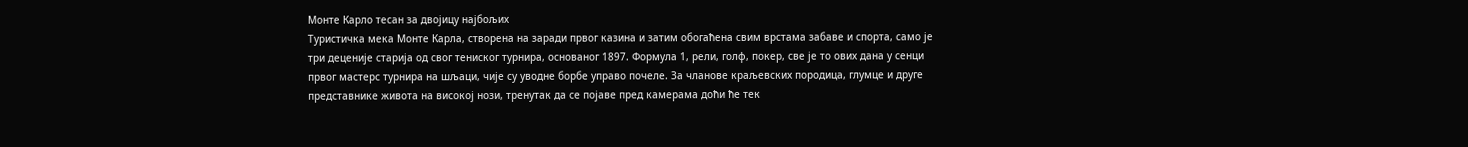Монте Карло тесан за двојицу најбољих
Туристичка мека Монте Карла, створена на заради првог казина и затим обогаћена свим врстама забаве и спорта, само је три деценије старија од свог тениског турнира, основаног 1897. Формула 1, рели, голф, покер, све је то ових дана у сенци првог мастерс турнира на шљаци, чије су уводне борбе управо почеле. За чланове краљевских породица, глумце и друге представнике живота на високој нози, тренутак да се појаве пред камерама доћи ће тек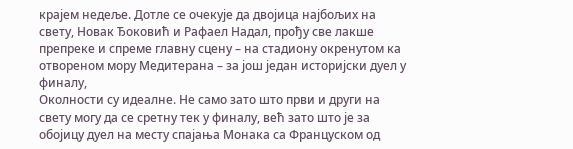крајем недеље. Дотле се очекује да двојица најбољих на свету, Новак Ђоковић и Рафаел Надал, прођу све лакше препреке и спреме главну сцену – на стадиону окренутом ка отвореном мору Медитерана – за још један историјски дуел у финалу,
Околности су идеалне. Не само зато што први и други на свету могу да се сретну тек у финалу, већ зато што је за обојицу дуел на месту спајања Монака са Француском од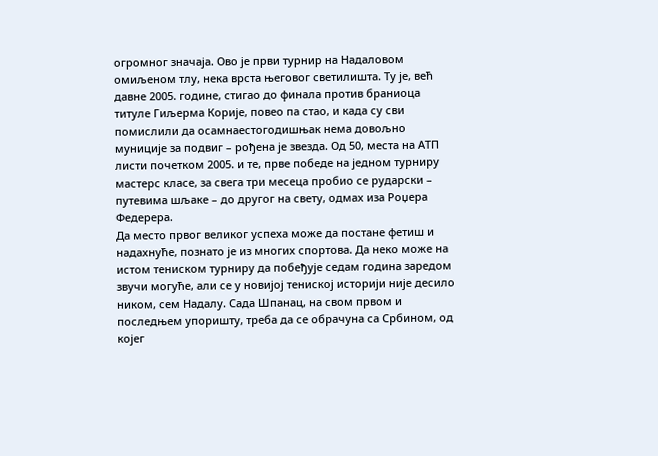огромног значаја. Ово је први турнир на Надаловом омиљеном тлу, нека врста његовог светилишта. Ту је, већ давне 2005. године, стигао до финала против браниоца титуле Гиљерма Корије, повео па стао, и када су сви помислили да осамнаестогодишњак нема довољно муниције за подвиг – рођена је звезда. Од 50, места на АТП листи почетком 2005. и те, прве победе на једном турниру мастерс класе, за свега три месеца пробио се рударски – путевима шљаке – до другог на свету, одмах иза Роџера Федерера.
Да место првог великог успеха може да постане фетиш и надахнуће, познато је из многих спортова. Да неко може на истом тениском турниру да побеђује седам година заредом звучи могуће, али се у новијој тениској историји није десило ником, сем Надалу. Сада Шпанац, на свом првом и последњем упоришту, треба да се обрачуна са Србином, од којег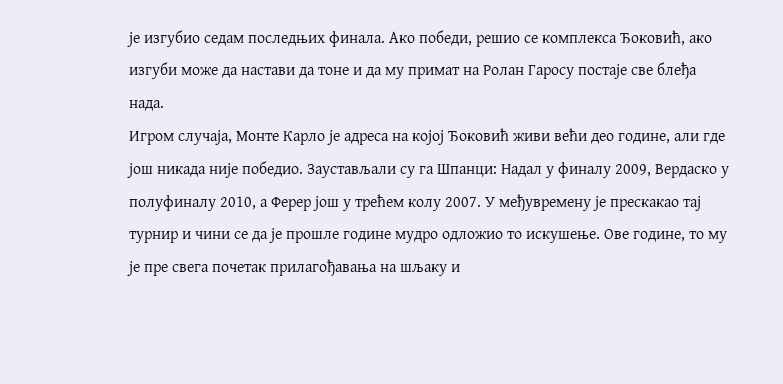је изгубио седам последњих финала. Ако победи, решио се комплекса Ђоковић, ако изгуби може да настави да тоне и да му примат на Ролан Гаросу постаје све блеђа нада.
Игром случаја, Монте Карло је адреса на којој Ђоковић живи већи део године, али где још никада није победио. Заустављали су га Шпанци: Надал у финалу 2009, Вердаско у полуфиналу 2010, а Ферер још у трећем колу 2007. У међувремену је прескакао тај турнир и чини се да је прошле године мудро одложио то искушење. Ове године, то му је пре свега почетак прилагођавања на шљаку и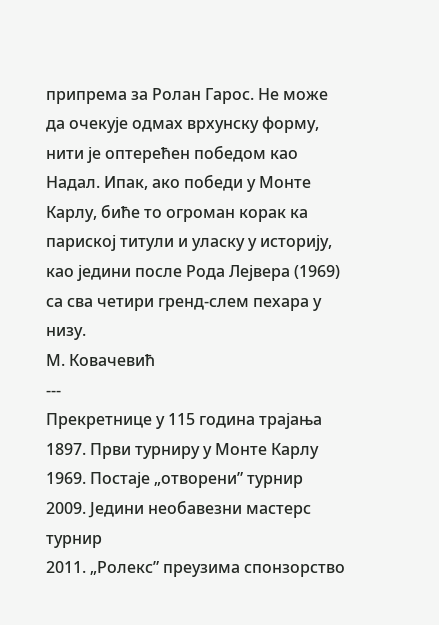припрема за Ролан Гарос. Не може да очекује одмах врхунску форму, нити је оптерећен победом као Надал. Ипак, ако победи у Монте Карлу, биће то огроман корак ка париској титули и уласку у историју, као једини после Рода Лејвера (1969) са сва четири гренд-слем пехара у низу.
М. Ковачевић
---
Прекретнице у 115 година трајања
1897. Први турниру у Монте Карлу
1969. Постаје „отворени” турнир
2009. Једини необавезни мастерс турнир
2011. „Ролекс” преузима спонзорство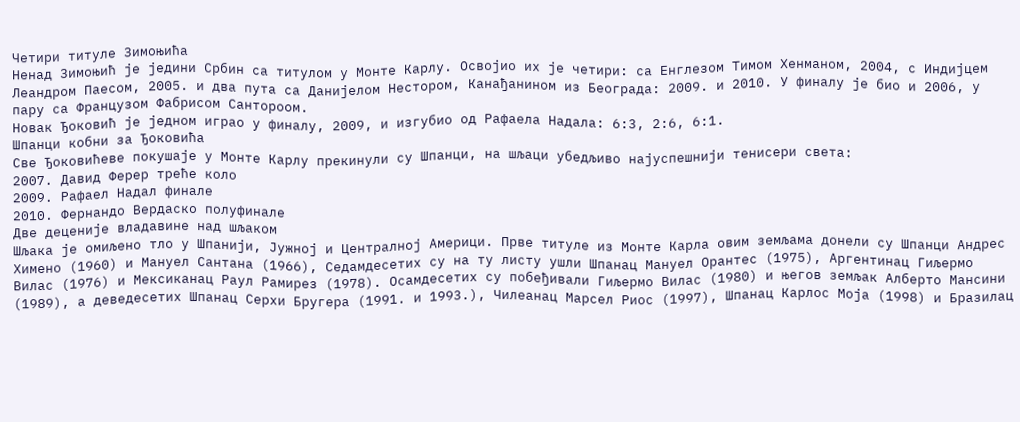Четири титуле Зимоњића
Ненад Зимоњић је једини Србин са титулом у Монте Карлу. Освојио их је четири: са Енглезом Тимом Хенманом, 2004, с Индијцем Леандром Паесом, 2005. и два пута са Данијелом Нестором, Канађанином из Београда: 2009. и 2010. У финалу је био и 2006, у пару са Французом Фабрисом Сантороом.
Новак Ђоковић је једном играо у финалу, 2009, и изгубио од Рафаела Надала: 6:3, 2:6, 6:1.
Шпанци кобни за Ђоковића
Све Ђоковићеве покушаје у Монте Карлу прекинули су Шпанци, на шљаци убедљиво најуспешнији тенисери света:
2007. Давид Ферер треће коло
2009. Рафаел Надал финале
2010. Фернандо Вердаско полуфинале
Две деценије владавине над шљаком
Шљака је омиљено тло у Шпанији, Јужној и Централној Америци. Прве титуле из Монте Карла овим земљама донели су Шпанци Андрес Химено (1960) и Мануел Сантана (1966), Седамдесетих су на ту листу ушли Шпанац Мануел Орантес (1975), Аргентинац Гиљермо Вилас (1976) и Мексиканац Раул Рамирез (1978). Осамдесетих су побеђивали Гиљермо Вилас (1980) и његов земљак Алберто Мансини (1989), а деведесетих Шпанац Серхи Бругера (1991. и 1993.), Чилеанац Марсел Риос (1997), Шпанац Карлос Моја (1998) и Бразилац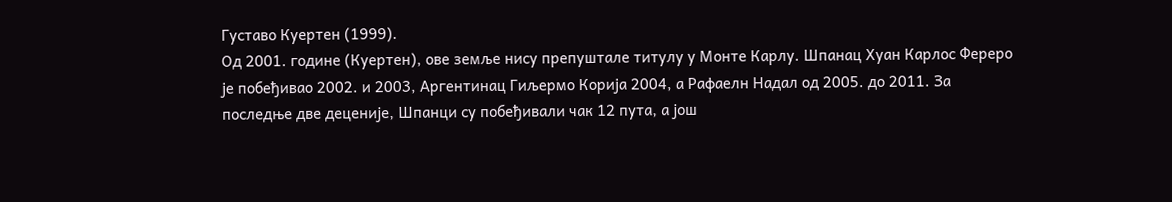Густаво Куертен (1999).
Од 2001. године (Куертен), ове земље нису препуштале титулу у Монте Карлу. Шпанац Хуан Карлос Фереро је побеђивао 2002. и 2003, Аргентинац Гиљермо Корија 2004, а Рафаелн Надал од 2005. до 2011. За последње две деценије, Шпанци су побеђивали чак 12 пута, а још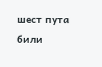шест пута били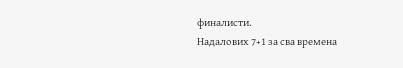финалисти.
Надалових 7+1 за сва времена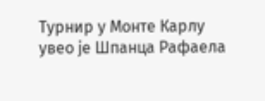Турнир у Монте Карлу увео је Шпанца Рафаела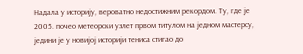Надала у историју, вероватно недостижним рекордом. Ту, где је 2005. почео метеорски узлет првом титулом на једном мастерсу, једини је у новијој историји тениса стигао до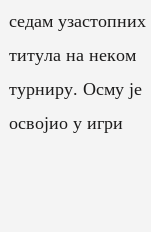седам узастопних титула на неком турниру. Осму је освојио у игри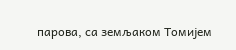парова, са земљаком Томијем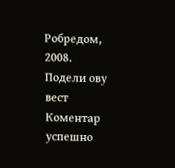Робредом, 2008.
Подели ову вест
Комeнтар успeшно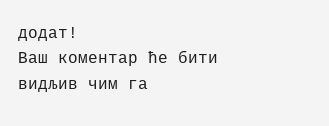додат!
Ваш комeнтар ћe бити видљив чим га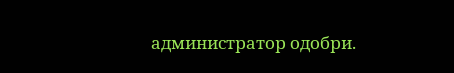администратор одобри.